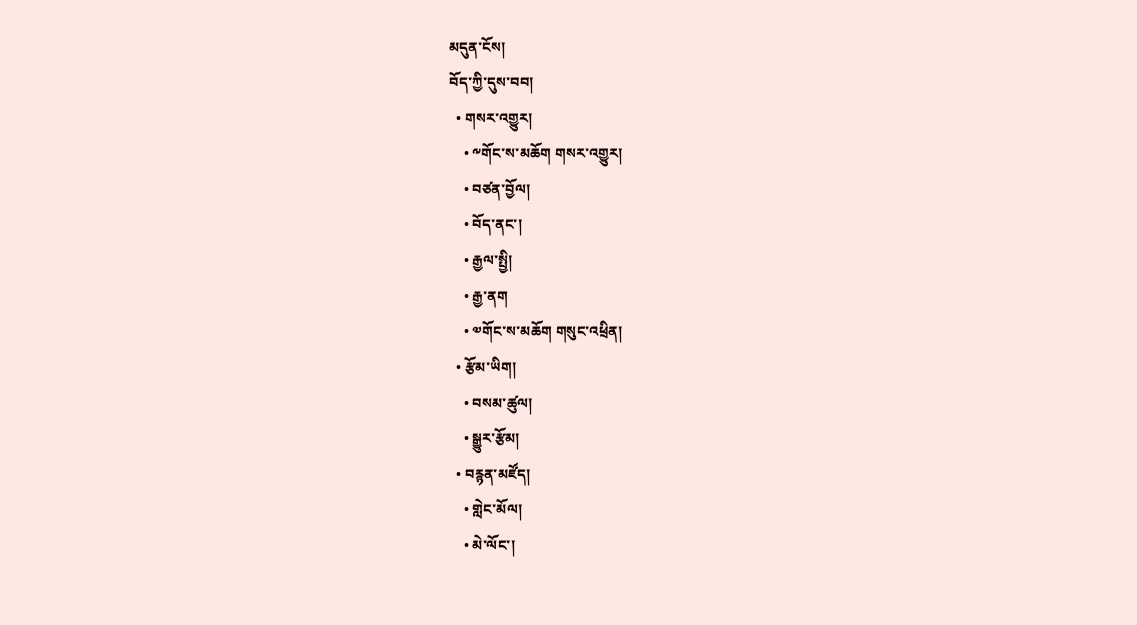མདུན་ངོས།
བོད་ཀྱི་དུས་བབ།
  • གསར་འགྱུར།
    • ༸གོང་ས་མཆོག གསར་འགྱུར།
    • བཙན་བྱོལ།
    • བོད་ནང་།
    • རྒྱལ་སྤྱི།
    • རྒྱ་ནག
    • ༧གོང་ས་མཆོག གསུང་འཕྲིན།
  • རྩོམ་ཡིག།
    • བསམ་ཚུལ།
    • སྒྱུར་རྩོམ།
  • བརྙན་མཛོད།
    • གླེང་མོལ།
    • མེ་ལོང་།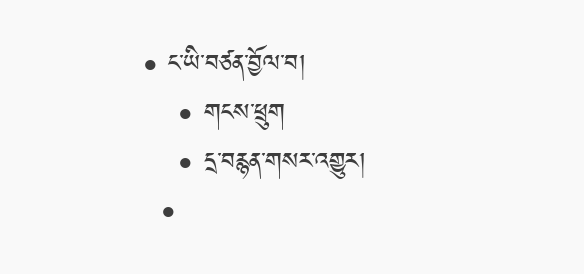• ང་ཡི་བཙན་བྱོལ་བ།
    • གངས་ཕྲུག
    • དྲ་བརྙན་གསར་འགྱུར།
  •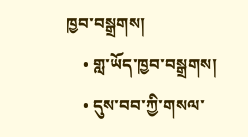ཁྱབ་བསྒྲགས།
    • གླ་ཡོད་ཁྱབ་བསྒྲགས།
    • དུས་བབ་ཀྱི་གསལ་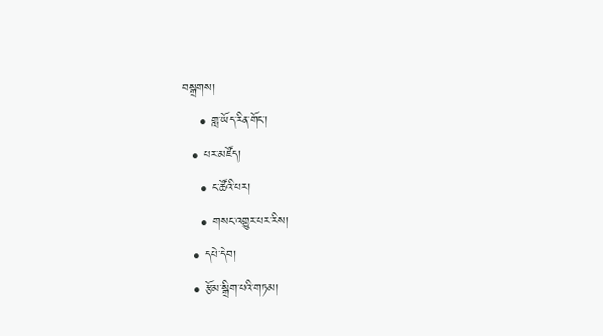བསྒྲགས།
    • གླ་ཡོད་རིན་གོང་།
  • པར་མཛོད།
    • ང་ཚོའི་པར།
    • གསང་འགྱུར་པར་རིས།
  • དཔེ་དེབ།
  • རྩོམ་སྒྲིག་པའི་གཏམ།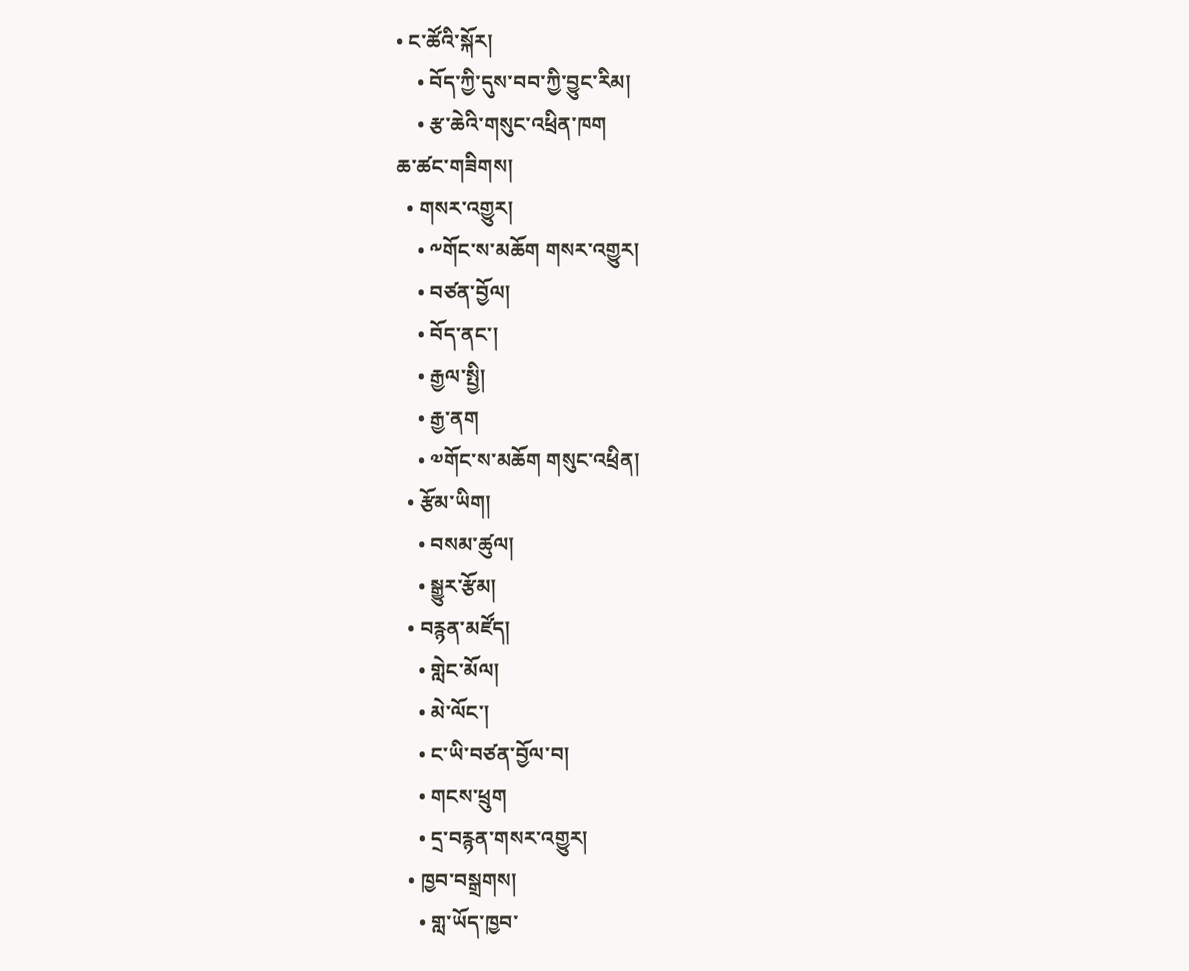• ང་ཚོའི་སྐོར།
    • བོད་ཀྱི་དུས་བབ་ཀྱི་བྱུང་རིམ།
    • རྩ་ཆེའི་གསུང་འཕྲིན་ཁག
ཆ་ཚང་གཟིགས།
  • གསར་འགྱུར།
    • ༸གོང་ས་མཆོག གསར་འགྱུར།
    • བཙན་བྱོལ།
    • བོད་ནང་།
    • རྒྱལ་སྤྱི།
    • རྒྱ་ནག
    • ༧གོང་ས་མཆོག གསུང་འཕྲིན།
  • རྩོམ་ཡིག།
    • བསམ་ཚུལ།
    • སྒྱུར་རྩོམ།
  • བརྙན་མཛོད།
    • གླེང་མོལ།
    • མེ་ལོང་།
    • ང་ཡི་བཙན་བྱོལ་བ།
    • གངས་ཕྲུག
    • དྲ་བརྙན་གསར་འགྱུར།
  • ཁྱབ་བསྒྲགས།
    • གླ་ཡོད་ཁྱབ་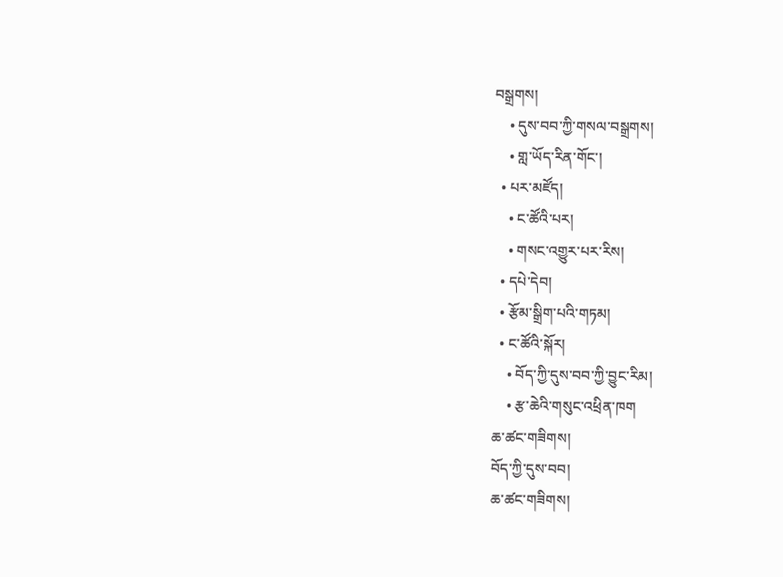བསྒྲགས།
    • དུས་བབ་ཀྱི་གསལ་བསྒྲགས།
    • གླ་ཡོད་རིན་གོང་།
  • པར་མཛོད།
    • ང་ཚོའི་པར།
    • གསང་འགྱུར་པར་རིས།
  • དཔེ་དེབ།
  • རྩོམ་སྒྲིག་པའི་གཏམ།
  • ང་ཚོའི་སྐོར།
    • བོད་ཀྱི་དུས་བབ་ཀྱི་བྱུང་རིམ།
    • རྩ་ཆེའི་གསུང་འཕྲིན་ཁག
ཆ་ཚང་གཟིགས།
བོད་ཀྱི་དུས་བབ།
ཆ་ཚང་གཟིགས།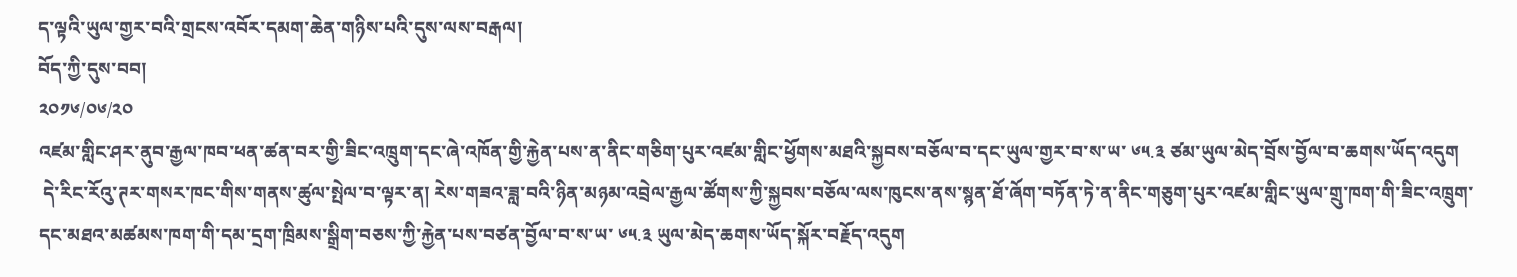ད་ལྟའི་ཡུལ་གྱར་བའི་གྲངས་འབོར་དམག་ཆེན་གཉིས་པའི་དུས་ལས་བརྒལ།
བོད་ཀྱི་དུས་བབ།
༢༠༡༦/༠༦/༢༠
འཛམ་གླིང་ཤར་ནུབ་རྒྱལ་ཁབ་ཕན་ཚན་བར་གྱི་ཟིང་འཁྲུག་དང་ཞེ་འཁོན་གྱི་རྐྱེན་པས་ན་ནིང་གཅིག་པུར་འཛམ་གླིང་ཕྱོགས་མཐའི་སྐྱབས་བཅོལ་བ་དང་ཡུལ་གྱར་བ་ས་ཡ་ ༦༥.༣ ཙམ་ཡུལ་མེད་བྲོས་བྱོལ་བ་ཆགས་ཡོད་འདུག
 དེ་རིང་རོའུ་ཊར་གསར་ཁང་གིས་གནས་ཚུལ་སྤེལ་བ་ལྟར་ན། རེས་གཟའ་ཟླ་བའི་ཉིན་མཉམ་འབྲེལ་རྒྱལ་ཚོགས་ཀྱི་སྐྱབས་བཅོལ་ལས་ཁུངས་ནས་སྙན་ཐོ་ཞོག་བཏོན་ཏེ་ན་ནིང་གཅུག་པུར་འཛམ་གླིང་ཡུལ་གྲུ་ཁག་གི་ཟིང་འཁྲུག་དང་མཐའ་མཚམས་ཁག་གི་དམ་དྲག་ཁྲིམས་སྒྲིག་བཅས་ཀྱི་རྐྱེན་པས་བཙན་བྱོལ་བ་ས་ཡ་ ༦༥.༣ ཡུལ་མེད་ཆགས་ཡོད་སྐོར་བརྗོད་འདུག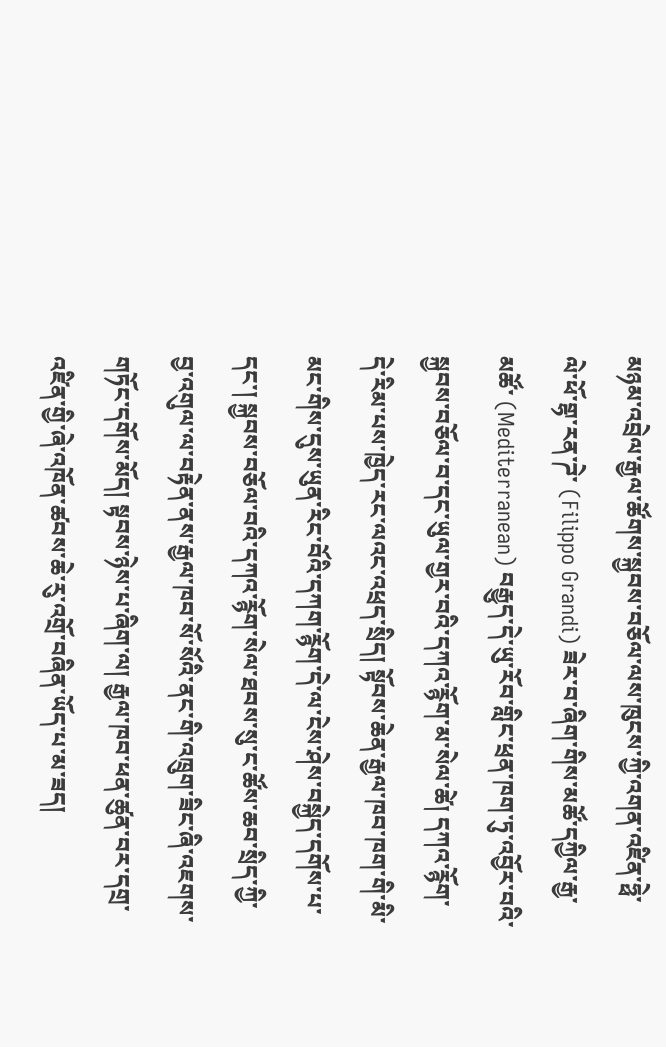མཉམ་འབྲེལ་རྒྱལ་ཚོགས་སྐྱབས་བཅོལ་ལས་ཁུངས་ཀྱི་འགན་འཛིན་ཧྥེ་ལེ་ཕོ་གྷ་རན་ཌེ་ (Filippo Grandi) ཟེར་བ་ཞིག་གིས་མཚོ་དཀྱིལ་རྒྱ་མཚོ་ (Mediterranean) བརྒྱུད་དེ་ཡུ་རོབ་གླིང་ཕྲན་ཁག་ཏུ་འབྱོར་བའི་སྐྱབས་བཅོལ་བ་དང་ཡུལ་གྱར་བའི་དཀའ་རྙོག་མ་སེལ་ཚེ། དཀའ་རྙོག་དེ་རིམ་པས་ཁྱེད་རང་ལའང་འཕྲད་སྲིད། སྟོབས་ཆེན་རྒྱལ་ཁབ་ཁག་གི་མི་མང་གིས་དུས་ཡུན་རིང་བོའི་དཀག་རྙོག་དེ་ལ་ངེས་ཤེས་བསྐྱེད་དགོས་པ་དང་། སྐྱབས་བཅོལ་བའི་དཀའ་རྙོག་སེལ་ཐབས་སུ་ང་ཚོས་ཆབ་སྲིད་ཀྱི་བྱ་འགུལ་ལ་བརྟེན་ནས་རྒྱལ་ཁབ་སོ་སོའི་ནང་གི་འཁྲུག་ཟིང་ཞི་འཇགས་གཏོང་དགོས་མོད། སྟབས་ཉེས་པ་ཞིག་ལ། རྒྱལ་ཁབ་ཕན་ཚུན་བར་དགྲ་འཛིན་གྱི་ཞེ་འཁོན་ཚབས་ཆེ་རུ་འགྲོ་བཞིན་ཡོད་པ་མ་ཟད།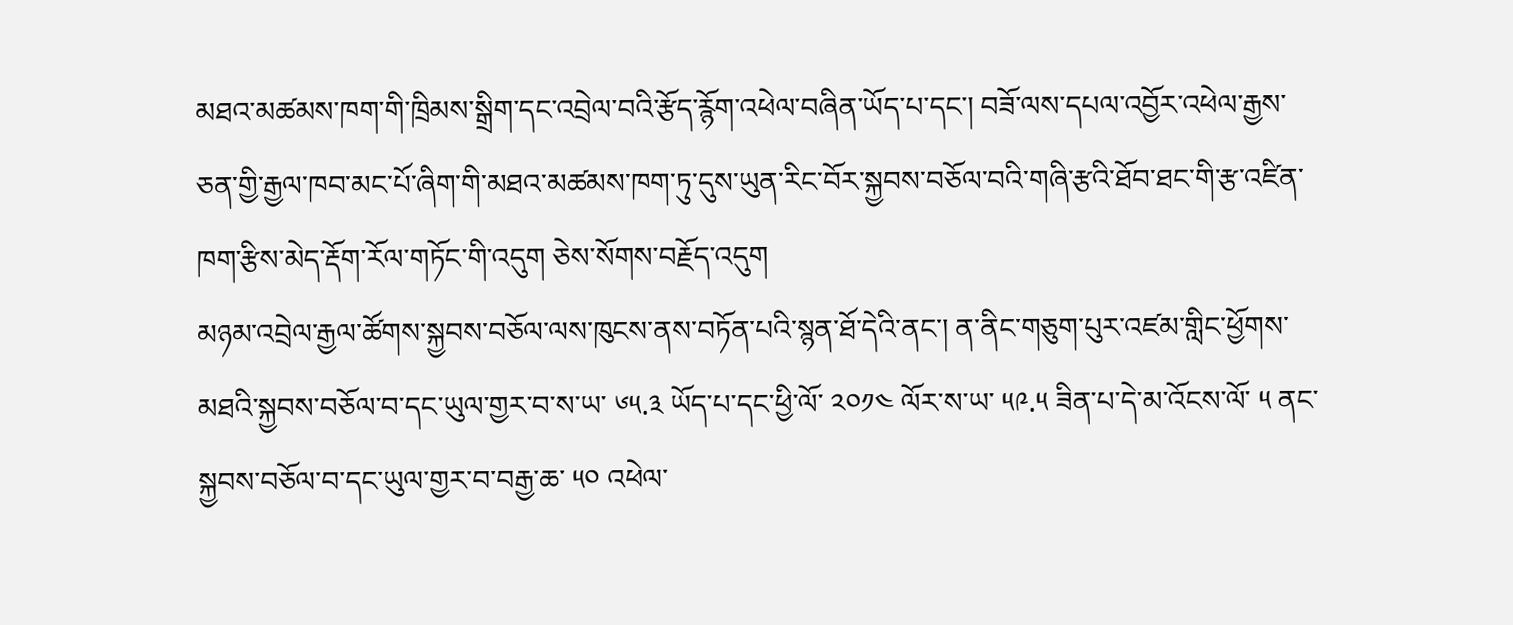མཐའ་མཚམས་ཁག་གི་ཁྲིམས་སྒྲིག་དང་འབྲེལ་བའི་རྩོད་རྙོག་འཕེལ་བཞིན་ཡོད་པ་དང་། བཟོ་ལས་དཔལ་འབྱོར་འཕེལ་རྒྱས་ཅན་གྱི་རྒྱལ་ཁབ་མང་པོ་ཞིག་གི་མཐའ་མཚམས་ཁག་ཏུ་དུས་ཡུན་རིང་བོར་སྐྱབས་བཅོལ་བའི་གཞི་རྩའི་ཐོབ་ཐང་གི་རྩ་འཛིན་ཁག་རྩིས་མེད་རྡོག་རོལ་གཏོང་གི་འདུག ཅེས་སོགས་བརྗོད་འདུག
མཉམ་འབྲེལ་རྒྱལ་ཚོགས་སྐྱབས་བཅོལ་ལས་ཁུངས་ནས་བཏོན་པའི་སྙན་ཐོ་དེའི་ནང་། ན་ནིང་གཅུག་པུར་འཛམ་གླིང་ཕྱོགས་མཐའི་སྐྱབས་བཅོལ་བ་དང་ཡུལ་གྱར་བ་ས་ཡ་ ༦༥.༣ ཡོད་པ་དང་ཕྱི་ལོ་ ༢༠༡༤ ལོར་ས་ཡ་ ༥༩.༥ ཟིན་པ་དེ་མ་འོངས་ལོ་ ༥ ནང་སྐྱབས་བཅོལ་བ་དང་ཡུལ་གྱར་བ་བརྒྱ་ཆ་ ༥༠ འཕེལ་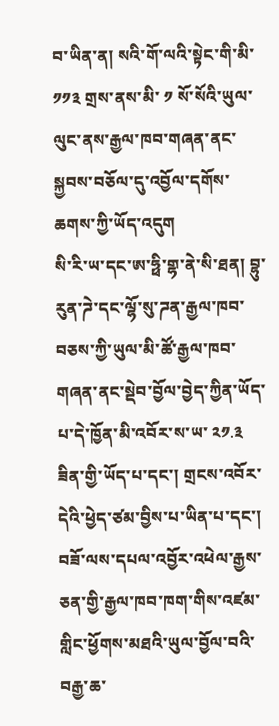བ་ཡིན་ན། སའི་གོ་ལའི་སྟེང་གི་མི་ ༡༡༣ གྲས་ནས་མི་ ༡ སོ་སོའི་ཡུལ་ལུང་ནས་རྒྱལ་ཁབ་གཞན་ནང་སྐྱབས་བཅོལ་དུ་འབྱོལ་དགོས་ཆགས་ཀྱི་ཡོད་འདུག
སི་རི་ཡ་དང་ཨ་ཧྥི་གྷ་ནེ་སི་ཐན། བྷུ་རུན་ཌེ་དང་ལྷོ་སུ་ཌན་རྒྱལ་ཁབ་བཅས་ཀྱི་ཡུལ་མི་ཚོ་རྒྱལ་ཁབ་གཞན་ནང་སྡེབ་བྱོལ་བྱེད་ཀྱིན་ཡོད་པ་དེ་ཁྱོན་མི་འབོར་ས་ཡ་ ༢༡.༣ ཟིན་གྱི་ཡོད་པ་དང་། གྲངས་འབོར་དེའི་ཕྱེད་ཙམ་བྱིས་པ་ཡིན་པ་དང་། བཟོ་ལས་དཔལ་འབྱོར་འཕེལ་རྒྱས་ཅན་གྱི་རྒྱལ་ཁབ་ཁག་གིས་འཛམ་གླིང་ཕྱོགས་མཐའི་ཡུལ་བྱོལ་བའི་བརྒྱ་ཆ་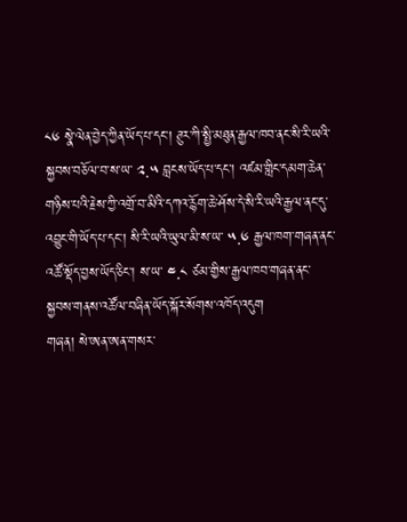༨༦ སྣེ་ལེན་བྱེད་ཀྱིན་ཡོད་པ་དང་། ཊུར་ཀི་སྤྱི་མཐུན་རྒྱལ་ཁབ་ནང་སི་རི་ཡའི་སྐྱབས་བཅོལ་བ་ས་ཡ་ ༢.༥ བླངས་ཡོད་པ་དང་། འཛམ་གླིང་དམག་ཆེན་གཉིས་པའི་རྗེས་ཀྱི་འགྲོ་བ་མིའི་དཀའ་རྙོག་ཆེ་ཤོས་དེ་སི་རི་ཡའི་རྒྱལ་ནང་དུ་འབྱུང་གི་ཡོད་པ་དང་། སི་རི་ཡའི་ཡུལ་མི་ས་ཡ་ ༥.༦ རྒྱལ་ཁག་གཞན་ནང་འཚོ་སྡོད་བྱས་ཡོད་ཅིང་། ས་ཡ་ ༤.༨ ཙམ་གྱིས་རྒྱལ་ཁབ་གཞན་ནང་སྐྱབས་གནས་འཚོལ་བཞིན་ཡོད་སྐོར་སོགས་འཁོད་འདུག
གཞན། སེ་ཨན་ཨན་གསར་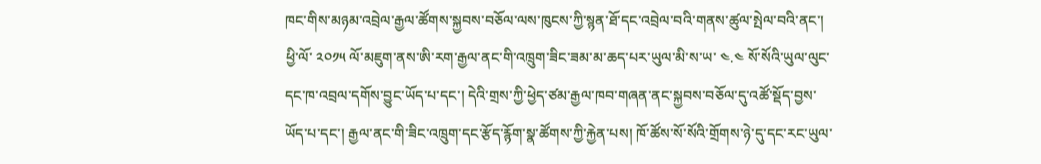ཁང་གིས་མཉམ་འབྲེལ་རྒྱལ་ཚོགས་སྐྱབས་བཅོལ་ལས་ཁུངས་ཀྱི་སྙན་ཐོ་དང་འབྲེལ་བའི་གནས་ཚུལ་སྤེལ་བའི་ནང་། ཕྱི་ལོ་ ༢༠༡༥ ལོ་མཇུག་ནས་ཨི་རག་རྒྱལ་ནང་གི་འཁྲུག་ཟིང་ཟམ་མ་ཆད་པར་ཡུལ་མི་ས་ཡ་ ༤.༤ སོ་སོའི་ཡུལ་ལུང་དང་ཁ་འབྲལ་དགོས་བྱུང་ཡོད་པ་དང་། དེའི་གྲས་ཀྱི་ཕྱེད་ཙམ་རྒྱལ་ཁབ་གཞན་ནང་སྐྱབས་བཅོལ་དུ་འཚོ་སྡོད་བྱས་ཡོད་པ་དང་། རྒྱལ་ནང་གི་ཟིང་འཁྲུག་དང་རྩོད་རྙོག་སྣ་ཚོགས་ཀྱི་རྐྱེན་པས། ཁོ་ཚོས་སོ་སོའི་གྲོགས་ཉེ་དུ་དང་རང་ཡུལ་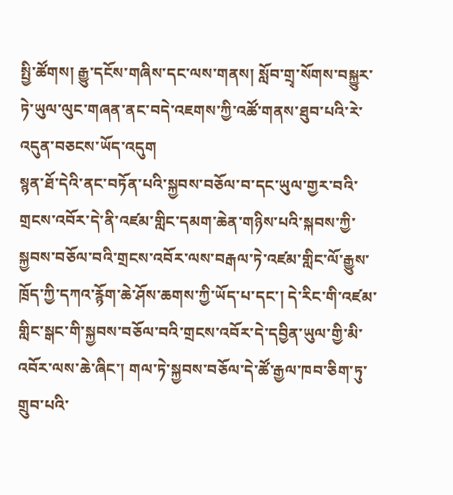སྤྱི་ཚོགས། རྒྱུ་དངོས་གཞིས་དང་ལས་གནས། སློབ་གྲྭ་སོགས་བསྐྱུར་ཏེ་ཡུལ་ལུང་གཞན་ནང་བདེ་འཇགས་ཀྱི་འཚོ་གནས་ཐུབ་པའི་རེ་འདུན་བཅངས་ཡོད་འདུག
སྙན་ཐོ་དེའི་ནང་བཏོན་པའི་སྐྱབས་བཅོལ་བ་དང་ཡུལ་གྱར་བའི་གྲངས་འབོར་དེ་ནི་འཛམ་གླིང་དམག་ཆེན་གཉིས་པའི་སྐབས་ཀྱི་སྐྱབས་བཅོལ་བའི་གྲངས་འབོར་ལས་བརྒལ་ཏེ་འཛམ་གླིང་ལོ་རྒྱུས་ཁྲོད་ཀྱི་དཀའ་རྙོག་ཆེ་ཤོས་ཆགས་ཀྱི་ཡོད་པ་དང་། དེ་རིང་གི་འཛམ་གླིང་སྒང་གི་སྐྱབས་བཅོལ་བའི་གྲངས་འབོར་དེ་དབྱིན་ཡུལ་གྱི་མི་འབོར་ལས་ཆེ་ཞིང་། གལ་ཏེ་སྐྱབས་བཅོལ་དེ་ཚོ་རྒྱལ་ཁབ་ཅིག་ཏུ་གྲུབ་པའི་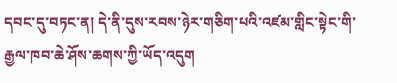དབང་དུ་བཏང་ན། དེ་ནི་དུས་རབས་ཉེར་གཅིག་པའི་འཛམ་གླིང་སྟེང་གི་རྒྱལ་ཁབ་ཆེ་ཤོས་ཆགས་ཀྱི་ཡོད་འདུག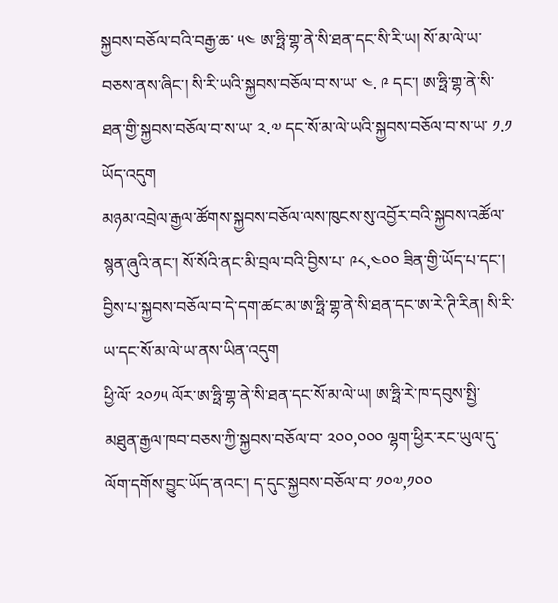སྐྱབས་བཅོལ་བའི་བརྒྱ་ཆ་ ༥༤ ཨ་ཧྥི་གྷ་ནེ་སི་ཐན་དང་སི་རི་ཡ། སོ་མ་ལེ་ཡ་བཅས་ནས་ཞིང་། སི་རི་ཡའི་སྐྱབས་བཅོལ་བ་ས་ཡ་ ༤. ༩ དང་། ཨ་ཧྥི་གྷ་ནེ་སི་ཐན་གྱི་སྐྱབས་བཅོལ་བ་ས་ཡ་ ༢.༧ དང་སོ་མ་ལེ་ཡའི་སྐྱབས་བཅོལ་བ་ས་ཡ་ ༡.༡ ཡོད་འདུག
མཉམ་འབྲེལ་རྒྱལ་ཚོགས་སྐྱབས་བཅོལ་ལས་ཁུངས་སུ་འབྱོར་བའི་སྐྱབས་འཚོལ་སྙན་ཞུའི་ནང་། སོ་སོའི་ནང་མི་བྲལ་བའི་བྱིས་པ་ ༩༨,༤༠༠ ཟིན་གྱི་ཡོད་པ་དང་། བྱིས་པ་སྐྱབས་བཅོལ་བ་དེ་དག་ཚང་མ་ཨ་ཧྥི་གྷ་ནེ་སི་ཐན་དང་ཨ་རེ་ཊི་རིན། སི་རི་ཡ་དང་སོ་མ་ལེ་ཡ་ནས་ཡིན་འདུག
ཕྱི་ལོ་ ༢༠༡༥ ལོར་ཨ་ཧྥི་གྷ་ནེ་སི་ཐན་དང་སོ་མ་ལེ་ཡ། ཨ་ཧྥི་རེ་ཁ་དབུས་སྤྱི་མཐུན་རྒྱལ་ཁབ་བཅས་ཀྱི་སྐྱབས་བཅོལ་བ་ ༢༠༠,༠༠༠ ལྷག་ཕྱིར་རང་ཡུལ་དུ་ལོག་དགོས་བྱུང་ཡོད་ནའང་། ད་དུང་སྐྱབས་བཅོལ་བ་ ༡༠༧,༡༠༠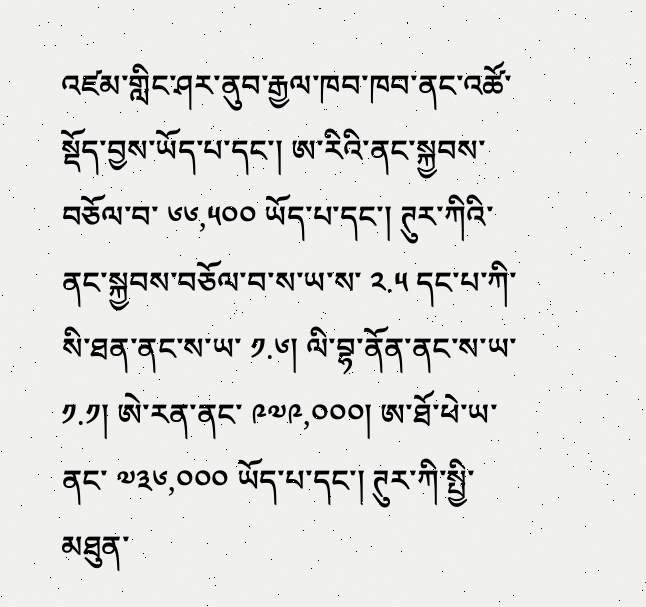འཛམ་གླིང་ཤར་ནུབ་རྒྱལ་ཁབ་ཁབ་ནང་འཚོ་སྡོད་བྱས་ཡོད་པ་དང་། ཨ་རིའི་ནང་སྐྱབས་བཅོལ་བ་ ༦༦,༥༠༠ ཡོད་པ་དང་། ཊུར་ཀིའི་ནང་སྐྱབས་བཅོལ་བ་ས་ཡ་ས་ ༢.༥ དང་པ་ཀི་སི་ཐན་ནང་ས་ཡ་ ༡.༦། ལི་བྷ་ནོན་ནང་ས་ཡ་ ༡.༡། ཨེ་རན་ནང་ ༩༧༩,༠༠༠། ཨ་ཐོ་ཕེ་ཡ་ནང་ ༧༣༦,༠༠༠ ཡོད་པ་དང་། ཊུར་ཀི་སྤྱི་མཐུན་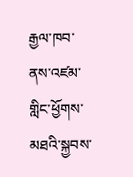རྒྱལ་ཁབ་ནས་འཛམ་གླིང་ཕྱོགས་མཐའི་སྐྱབས་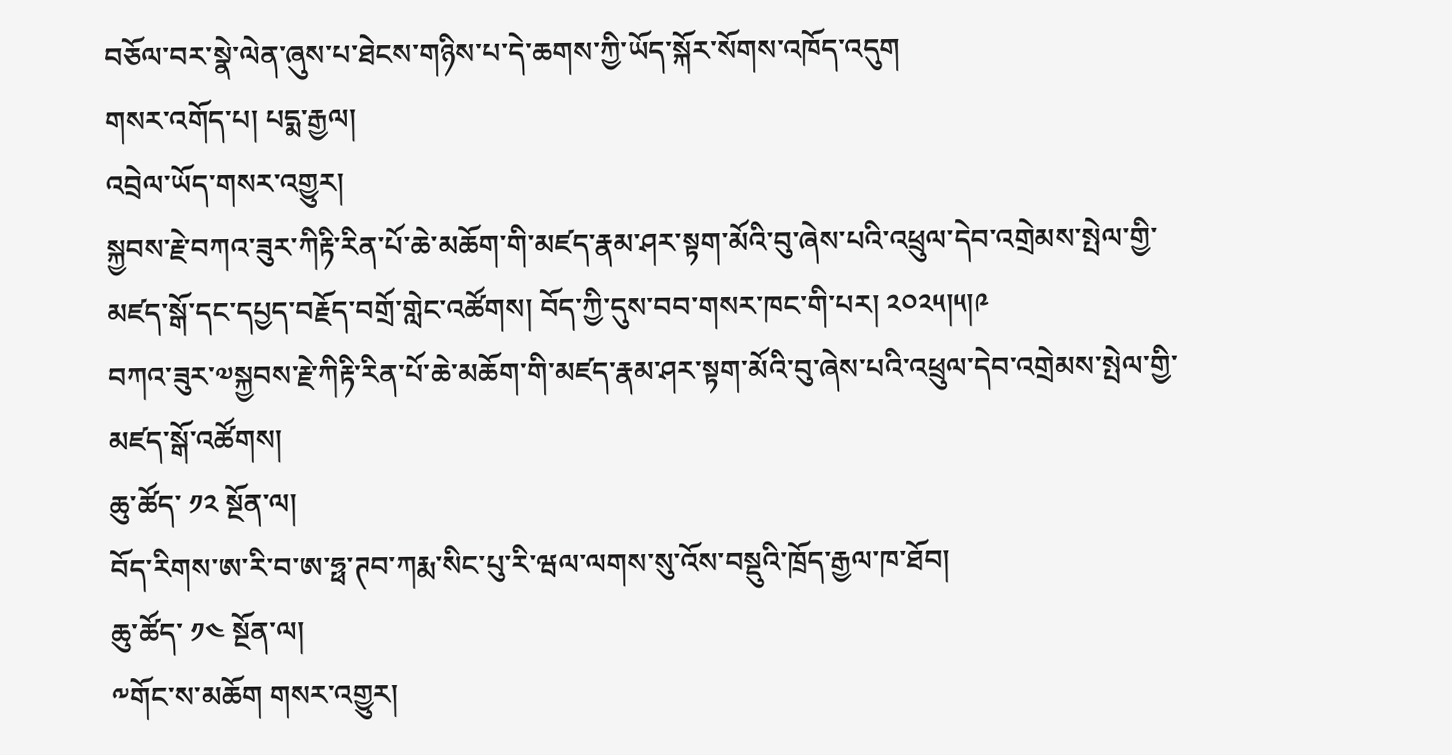བཅོལ་བར་སྣེ་ལེན་ཞུས་པ་ཐེངས་གཉིས་པ་དེ་ཆགས་ཀྱི་ཡོད་སྐོར་སོགས་འཁོད་འདུག
གསར་འགོད་པ། པདྨ་རྒྱལ།
འབྲེལ་ཡོད་གསར་འགྱུར།
སྐྱབས་རྗེ་བཀའ་ཟུར་ཀིརྟི་རིན་པོ་ཆེ་མཆོག་གི་མཛད་རྣམ་ཤར་སྟག་མོའི་བུ་ཞེས་པའི་འཕྲུལ་དེབ་འགྲེམས་སྤེལ་གྱི་མཛད་སྒོ་དང་དཔྱད་བརྗོད་བགྲོ་གླེང་འཚོགས། བོད་ཀྱི་དུས་བབ་གསར་ཁང་གི་པར། ༢༠༢༥།༥།༩
བཀའ་ཟུར་༧སྐྱབས་རྗེ་ཀིརྟི་རིན་པོ་ཆེ་མཆོག་གི་མཛད་རྣམ་ཤར་སྟག་མོའི་བུ་ཞེས་པའི་འཕྲུལ་དེབ་འགྲེམས་སྤེལ་གྱི་མཛད་སྒོ་འཚོགས།
ཆུ་ཚོད་ ༡༢ སྔོན་ལ།
བོད་རིགས་ཨ་རི་བ་ཨ་ཧྥ་ཊབ་ཀརྨ་སིང་པུ་རི་ཝལ་ལགས་སུ་འོས་བསྡུའི་ཁྲོད་རྒྱལ་ཁ་ཐོབ།
ཆུ་ཚོད་ ༡༤ སྔོན་ལ།
༸གོང་ས་མཆོག གསར་འགྱུར།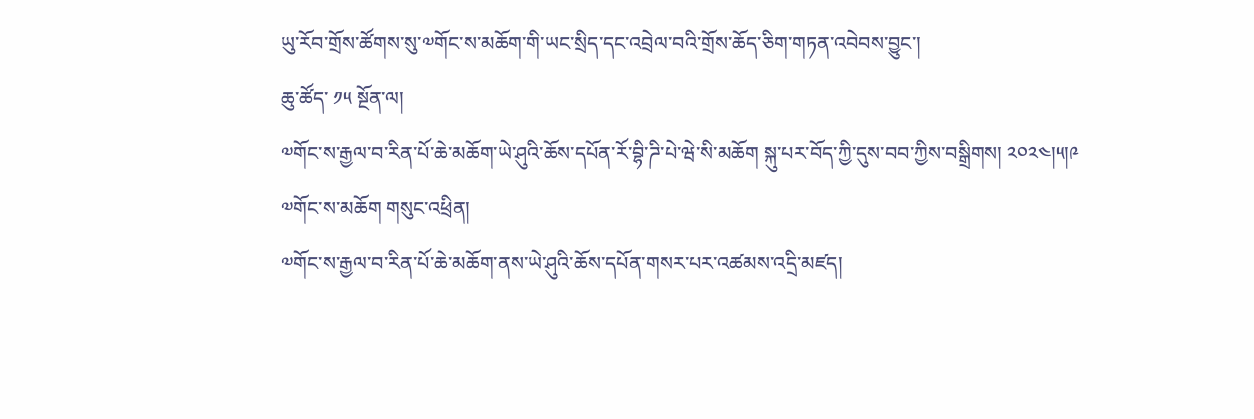ཡུ་རོབ་གྲོས་ཚོགས་སུ་༧གོང་ས་མཆོག་གི་ཡང་སྲིད་དང་འབྲེལ་བའི་གྲོས་ཆོད་ཅིག་གཏན་འབེབས་བྱུང་།
ཆུ་ཚོད་ ༡༥ སྔོན་ལ།
༧གོང་ས་རྒྱལ་བ་རིན་པོ་ཆེ་མཆོག་ཡེ་ཤུའི་ཆོས་དཔོན་རོ་བྷི་ཌི་པེ་ཝེ་སི་མཆོག སྐུ་པར་བོད་ཀྱི་དུས་བབ་ཀྱིས་བསྒྲིགས། ༢༠༢༤།༥།༩
༧གོང་ས་མཆོག གསུང་འཕྲིན།
༧གོང་ས་རྒྱལ་བ་རིན་པོ་ཆེ་མཆོག་ནས་ཡེ་ཤུའི་ཆོས་དཔོན་གསར་པར་འཚམས་འདྲི་མཛད།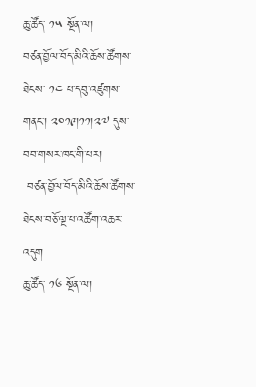ཆུ་ཚོད་ ༡༥ སྔོན་ལ།
བཙན་བྱོལ་བོད་མིའི་ཆོས་ཚོགས་ཐེངས་ ༡༤ པ་དབུ་འཛུགས་གནང་། ༢༠༡༩།༡༡།༢༧ དུས་བབ་གསར་ཁང་གི་པར།
 བཙན་བྱོལ་བོད་མིའི་ཆོས་ཚོགས་ཐེངས་བཅོ་ལྔ་པ་འཚོག་འཆར་འདུག
ཆུ་ཚོད་ ༡༦ སྔོན་ལ།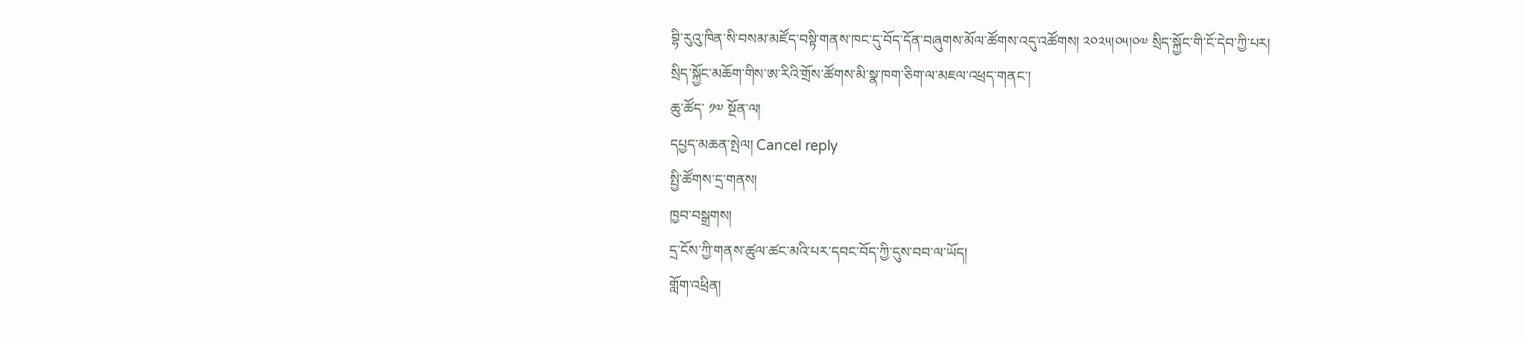བྷི་རུའུ་ཁིན་སི་བསམ་མཛོད་བསྟི་གནས་ཁང་དུ་བོད་དོན་བཞུགས་མོལ་ཚོགས་འདུ་འཚོགས། ༢༠༢༥།༠༥།༠༧ སྲིད་སྐྱོང་གི་ངོ་དེབ་ཀྱི་པར།
སྲིད་སྐྱོང་མཆོག་གིས་ཨ་རིའི་གྲོས་ཚོགས་མི་སྣ་ཁག་ཅིག་ལ་མཇལ་འཕྲད་གནང་།
ཆུ་ཚོད་ ༡༧ སྔོན་ལ།
དཔྱད་མཆན་སྤེལ། Cancel reply
སྤྱི་ཚོགས་དྲ་གནས།
ཁྱབ་བསྒྲགས།
དྲ་ངོས་ཀྱི་གནས་ཚུལ་ཚང་མའི་པར་དབང་བོད་ཀྱི་དུས་བབ་ལ་ཡོད།
གློག་འཕྲིན།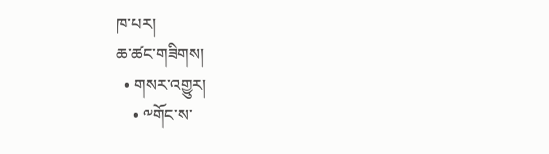ཁ་པར།
ཆ་ཚང་གཟིགས།
  • གསར་འགྱུར།
    • ༸གོང་ས་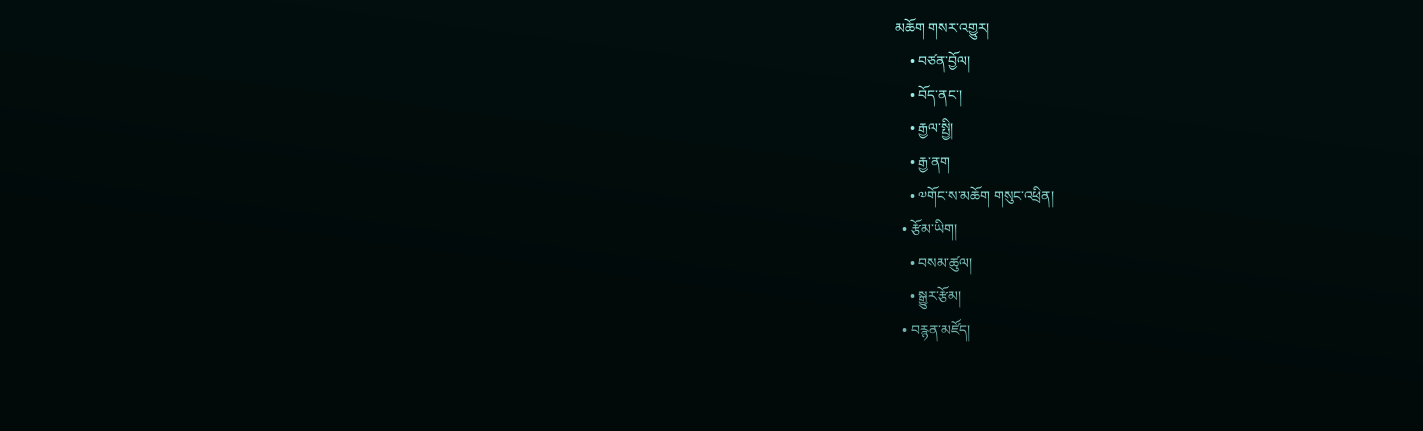མཆོག གསར་འགྱུར།
    • བཙན་བྱོལ།
    • བོད་ནང་།
    • རྒྱལ་སྤྱི།
    • རྒྱ་ནག
    • ༧གོང་ས་མཆོག གསུང་འཕྲིན།
  • རྩོམ་ཡིག།
    • བསམ་ཚུལ།
    • སྒྱུར་རྩོམ།
  • བརྙན་མཛོད།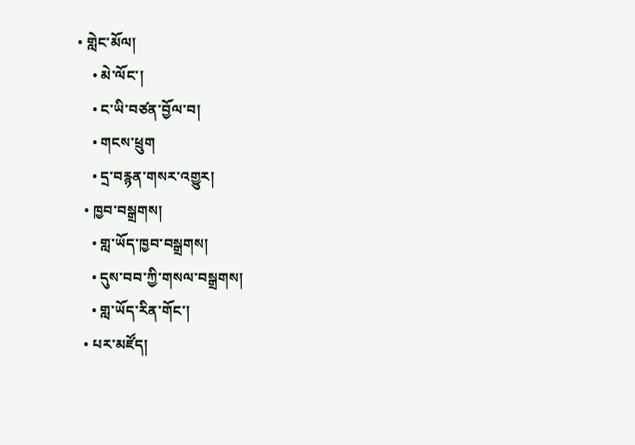• གླེང་མོལ།
    • མེ་ལོང་།
    • ང་ཡི་བཙན་བྱོལ་བ།
    • གངས་ཕྲུག
    • དྲ་བརྙན་གསར་འགྱུར།
  • ཁྱབ་བསྒྲགས།
    • གླ་ཡོད་ཁྱབ་བསྒྲགས།
    • དུས་བབ་ཀྱི་གསལ་བསྒྲགས།
    • གླ་ཡོད་རིན་གོང་།
  • པར་མཛོད།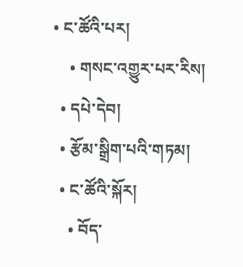• ང་ཚོའི་པར།
    • གསང་འགྱུར་པར་རིས།
  • དཔེ་དེབ།
  • རྩོམ་སྒྲིག་པའི་གཏམ།
  • ང་ཚོའི་སྐོར།
    • བོད་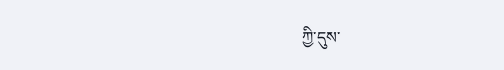ཀྱི་དུས་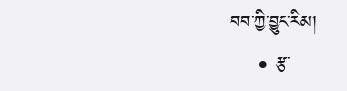བབ་ཀྱི་བྱུང་རིམ།
    • རྩ་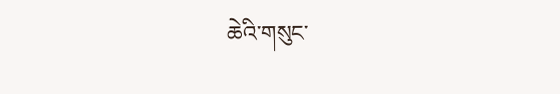ཆེའི་གསུང་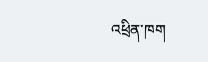འཕྲིན་ཁག